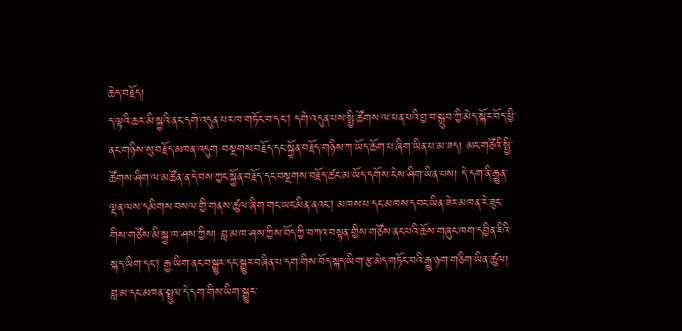ཆེད་བརྗོད།
ད་ལྟའི་ཆར་མི་སྐྱའི་ནང་དགེ་འདུན་པར་ཁ་གཏོང་བ་དང། དགེ་འདུན་པས་སྤྱི་ཚོགས་ལ་ཕན་པའི་བྱ་བ་སྒྲུབ་ཀྱི་མེད་སྐོར་བོད་ཕྱི་ནང་གཉིས་སུ་བརྗོད་མཁན་འདུག བསྔགས་བརྗོད་དང་སྐྱོན་བརྗོད་གཉིས་ཀ་ཡོད་ཆོག་པ་ཞིག་ཡིན་པ་མ་ཟད། མང་གཙོའི་སྤྱི་ཚོགས་ཤིག་ལ་མཚོན་ན་དེ་བས་ཀྱང་སྐྱོན་བརྗོད་དང་བསྔགས་བརྗོད་ཚང་མ་ཡོད་དགོས་ངེས་ཤིག་ཡིན་པས། དེ་དག་ནི་རྒྱུན་ལྡན་ལས་དམིགས་བསལ་གྱི་གནས་ཚུལ་ཞིག་གང་ཡང་མིན་ནའང། མཁས་པ་དང་མཁས་དབང་ཡིན་ཟེར་མཁན་རེ་ཟུང་གིས་གཙོས་མི་སྐྱ་ཁ་ཤས་ཀྱིས། བླ་མ་ཁ་ཤས་ཀྱིས་བོད་ཀྱི་བཀའ་བསྟན་གྱིས་གཙོས་ནང་པའི་ཆོས་གཞུང་ཁག་དབྱིན་ཇིའི་སྐད་ཡིག་དང། རྒྱ་ཡིག་ནང་བསྒྱུར་དང་སྒྱུར་བཞིན་པ་དག་གིས་བོད་སྐད་ཡིག་རྩ་མེད་གཏོང་བའི་རྒྱུ་ཉག་གཅིག་ཡིན་ཚུལ། བླ་མ་དང་མཁན་སྤྲུལ་དེ་དག་གིས་ཡིག་སྒྱུར་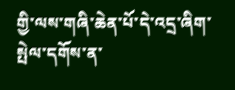གྱི་ལས་གཞི་ཆེན་པོ་དེ་འདྲ་ཞིག་སྤེལ་དགོས་ན་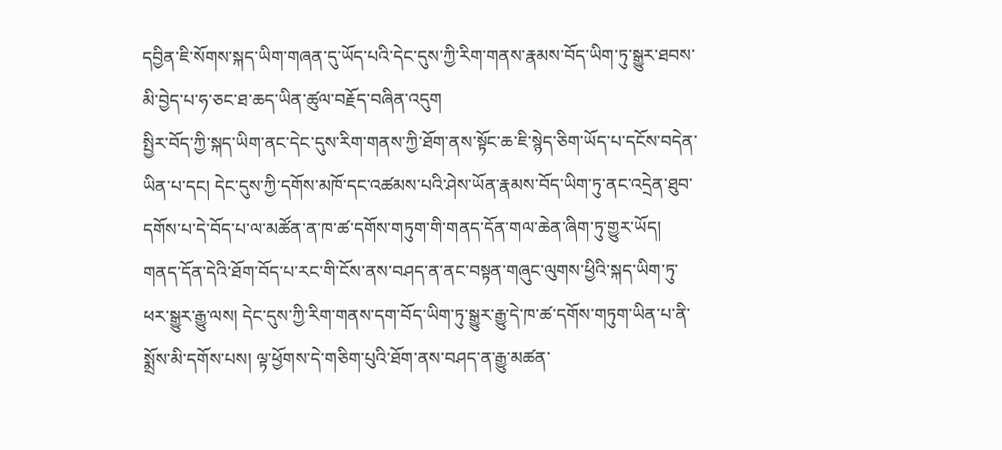དབྱིན་ཇི་སོགས་སྐད་ཡིག་གཞན་དུ་ཡོད་པའི་དེང་དུས་ཀྱི་རིག་གནས་རྣམས་བོད་ཡིག་ཏུ་སྒྱུར་ཐབས་མི་བྱེད་པ་ཧ་ཅང་ཐ་ཆད་ཡིན་ཚུལ་བརྗོད་བཞིན་འདུག
སྤྱིར་བོད་ཀྱི་སྐད་ཡིག་ནང་དེང་དུས་རིག་གནས་ཀྱི་ཐོག་ནས་སྟོང་ཆ་ཇི་སྙེད་ཅིག་ཡོད་པ་དངོས་བདེན་ཡིན་པ་དང། དེང་དུས་ཀྱི་དགོས་མཁོ་དང་འཚམས་པའི་ཤེས་ཡོན་རྣམས་བོད་ཡིག་ཏུ་ནང་འདྲེན་ཐུབ་དགོས་པ་དེ་བོད་པ་ལ་མཚོན་ན་ཁ་ཚ་དགོས་གཏུག་གི་གནད་དོན་གལ་ཆེན་ཞིག་ཏུ་གྱུར་ཡོད། གནད་དོན་དེའི་ཐོག་བོད་པ་རང་གི་ངོས་ནས་བཤད་ན་ནང་བསྟན་གཞུང་ལུགས་ཕྱིའི་སྐད་ཡིག་ཏུ་ཕར་སྒྱུར་རྒྱུ་ལས། དེང་དུས་ཀྱི་རིག་གནས་དག་བོད་ཡིག་ཏུ་སྒྱུར་རྒྱུ་དེ་ཁ་ཚ་དགོས་གཏུག་ཡིན་པ་ནི་སྨྲོས་མི་དགོས་པས། ལྟ་ཕྱོགས་དེ་གཅིག་པུའི་ཐོག་ནས་བཤད་ན་རྒྱུ་མཚན་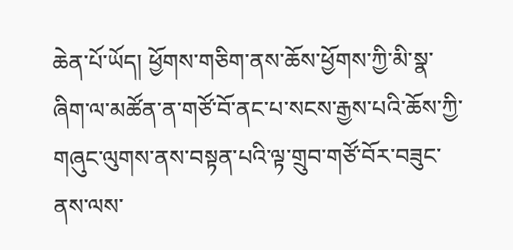ཆེན་པོ་ཡོད། ཕྱོགས་གཅིག་ནས་ཆོས་ཕྱོགས་ཀྱི་མི་སྣ་ཞིག་ལ་མཚོན་ན་གཙོ་བོ་ནང་པ་སངས་རྒྱས་པའི་ཆོས་ཀྱི་གཞུང་ལུགས་ནས་བསྟན་པའི་ལྟ་གྲུབ་གཙོ་བོར་བཟུང་ནས་ལས་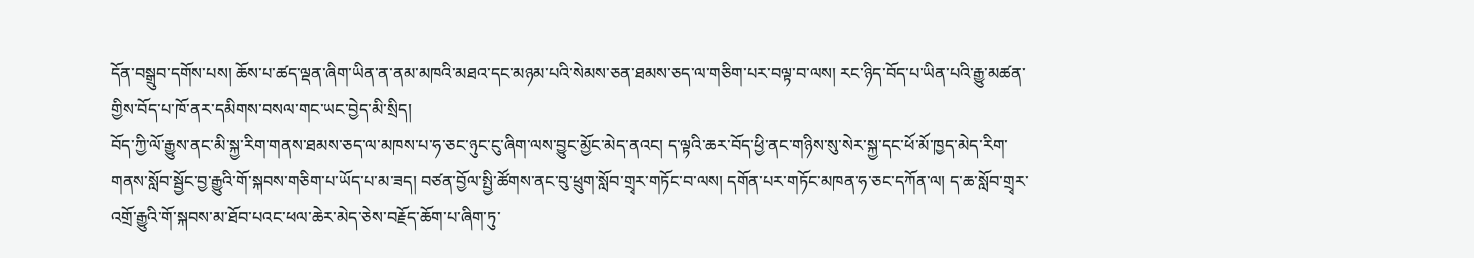དོན་བསྒྲུབ་དགོས་པས། ཆོས་པ་ཚད་ལྡན་ཞིག་ཡིན་ན་ནམ་མཁའི་མཐའ་དང་མཉམ་པའི་སེམས་ཅན་ཐམས་ཅད་ལ་གཅིག་པར་བལྟ་བ་ལས། རང་ཉིད་བོད་པ་ཡིན་པའི་རྒྱུ་མཚན་གྱིས་བོད་པ་ཁོ་ནར་དམིགས་བསལ་གང་ཡང་བྱེད་མི་སྲིད།
བོད་ཀྱི་ལོ་རྒྱུས་ནང་མི་སྐྱ་རིག་གནས་ཐམས་ཅད་ལ་མཁས་པ་ཧ་ཅང་ཉུང་ངུ་ཞིག་ལས་བྱུང་མྱོང་མེད་ནའང། ད་ལྟའི་ཆར་བོད་ཕྱི་ནང་གཉིས་སུ་སེར་སྐྱ་དང་ཕོ་མོ་ཁྱད་མེད་རིག་གནས་སློབ་སྦྱོང་བྱ་རྒྱུའི་གོ་སྐབས་གཅིག་པ་ཡོད་པ་མ་ཟད། བཙན་བྱོལ་སྤྱི་ཚོགས་ནང་བུ་ཕྲུག་སློབ་གྲྭར་གཏོང་བ་ལས། དགོན་པར་གཏོང་མཁན་ཧ་ཅང་དཀོན་ལ། ད་ཆ་སློབ་གྲྭར་འགྲོ་རྒྱུའི་གོ་སྐབས་མ་ཐོབ་པའང་ཕལ་ཆེར་མེད་ཅེས་བརྗོད་ཆོག་པ་ཞིག་ཏུ་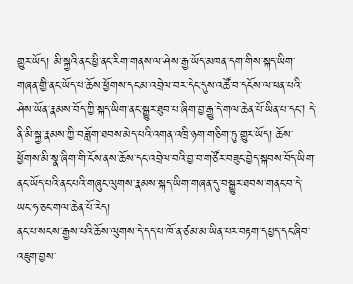གྱུར་ཡོད། མི་སྐྱའི་ནང་ཕྱི་ནང་རིག་གནས་ལ་ཤེས་རྒྱ་ཡོད་མཁན་དག་གིས་སྐད་ཡིག་གཞན་གྱི་ནང་ཡོད་པ་ཆོས་ཕྱོགས་དང་མ་འབྲེལ་བར་དེང་དུས་འཚོ་བ་དངོས་ལ་ཕན་པའི་ཤེས་ཡོན་རྣམས་བོད་ཀྱི་སྐད་ཡིག་ནང་སྒྱུར་ཐུབ་པ་ཞིག་བྱ་རྒྱུ་དེ་གལ་ཆེན་པོ་ཡིན་པ་དང། དེ་ནི་མི་སྐྱ་རྣམས་ཀྱི་བཟློག་ཐབས་མེད་པའི་འགན་འཁྲི་ཉག་གཅིག་ཏུ་གྱུར་ཡོད། ཆོས་ཕྱོགས་མི་སྣ་ཞིག་གི་ངོས་ནས་ཆོས་དང་འབྲེལ་བའི་བྱ་བ་གཙོར་བཟུང་བྱེད་སྐབས་བོད་ཡིག་ནང་ཡོད་པའི་ནང་པའི་གཞུང་ལུགས་རྣམས་སྐད་ཡིག་གཞན་དུ་བསྒྱུར་ཐབས་གནང་བ་དེ་ཡང་ཧ་ཅང་གལ་ཆེན་པོ་རེད།
ནང་པ་སངས་རྒྱས་པའི་ཆོས་ལུགས་དེ་དད་པ་ཁོ་ན་ཙམ་མ་ཡིན་པར་བརྟག་དཔྱད་དང་ཞིབ་འཇུག་བྱས་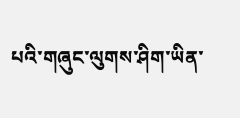པའི་གཞུང་ལུགས་ཤིག་ཡིན་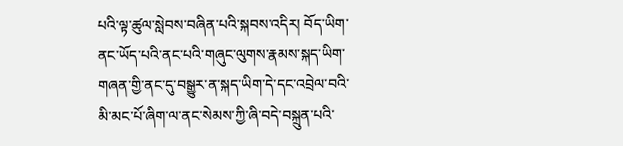པའི་ལྟ་ཚུལ་སླེབས་བཞིན་པའི་སྐབས་འདིར། བོད་ཡིག་ནང་ཡོད་པའི་ནང་པའི་གཞུང་ལུགས་རྣམས་སྐད་ཡིག་གཞན་གྱི་ནང་དུ་བསྒྱུར་ན་སྐད་ཡིག་དེ་དང་འབྲེལ་བའི་མི་མང་པོ་ཞིག་ལ་ནང་སེམས་ཀྱི་ཞི་བདེ་བསྐྲུན་པའི་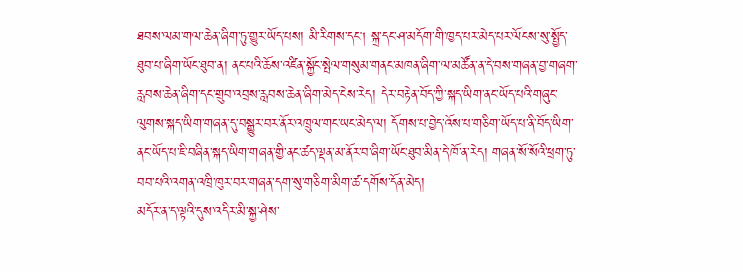ཐབས་ལམ་གལ་ཆེན་ཞིག་ཏུ་གྱུར་ཡོད་པས། མི་རིགས་དང། སྐྲ་དང་ཤ་མདོག་གི་ཁྱད་པར་མེད་པར་ལོངས་སུ་སྤྱོད་ཐུབ་པ་ཞིག་ཡོང་ཐུབ་ན། ནང་པའི་ཆོས་འཛིན་སྐྱོང་སྤེལ་གསུམ་གནང་མཁན་ཞིག་ལ་མཚོན་ན་དེ་བས་གཞན་བྱ་གཞག་རླབས་ཆེན་ཞིག་དང་གྲུབ་འབྲས་རླབས་ཆེན་ཞིག་མེད་ངེས་རེད། དེར་བརྟེན་བོད་ཀྱི་སྐད་ཡིག་ནང་ཡོད་པའི་གཞུང་ལུགས་སྐད་ཡིག་གཞན་དུ་བསྒྱུར་བར་ནོར་འཁྲུལ་གང་ཡང་མེད་ལ། དོགས་པ་བྱེད་འོས་པ་གཅིག་ཡོད་པ་ནི་བོད་ཡིག་ནང་ཡོད་པ་ཇི་བཞིན་སྐད་ཡིག་གཞན་གྱི་ནང་ཚད་ལྡན་མ་ནོར་བ་ཞིག་ཡོང་ཐུབ་མིན་དེ་ཁོ་ན་རེད། གཞན་སོ་སོའི་ཕྲག་ཏུ་བབ་པའི་འགན་འཁྲི་ཁུར་བར་གཞན་དག་སུ་གཅིག་མིག་ཚ་དགོས་དོན་མེད།
མདོར་ན་ད་ལྟའི་དུས་འདིར་མི་སྐྱ་ཤེས་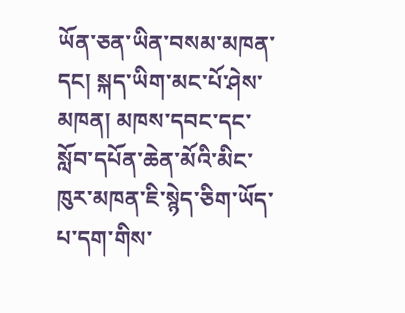ཡོན་ཅན་ཡིན་བསམ་མཁན་དང། སྐད་ཡིག་མང་པོ་ཤེས་མཁན། མཁས་དབང་དང་སློབ་དཔོན་ཆེན་མོའི་མིང་ཁུར་མཁན་ཇི་སྙེད་ཅིག་ཡོད་པ་དག་གིས་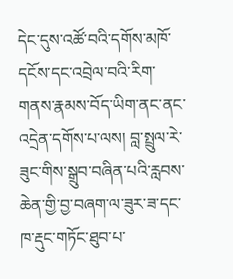དེང་དུས་འཚོ་བའི་དགོས་མཁོ་དངོས་དང་འབྲེལ་བའི་རིག་གནས་རྣམས་བོད་ཡིག་ནང་ནང་འདྲེན་དགོས་པ་ལས། བླ་སྤྲུལ་རེ་ཟུང་གིས་སྒྲུབ་བཞིན་པའི་རླབས་ཆེན་གྱི་བྱ་བཞག་ལ་ཟུར་ཟ་དང་ཁ་རྡུང་གཏོང་ཐུབ་པ་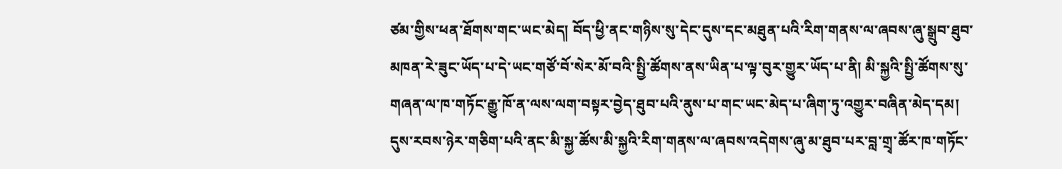ཙམ་གྱིས་ཕན་ཐོགས་གང་ཡང་མེད། བོད་ཕྱི་ནང་གཉིས་སུ་དེང་དུས་དང་མཐུན་པའི་རིག་གནས་ལ་ཞབས་ཞུ་སྒྲུབ་ཐུབ་མཁན་རེ་ཟུང་ཡོད་པ་དེ་ཡང་གཙོ་བོ་སེར་མོ་བའི་སྤྱི་ཚོགས་ནས་ཡིན་པ་ལྟ་བུར་གྱུར་ཡོད་པ་ནི། མི་སྐྱའི་སྤྱི་ཚོགས་སུ་གཞན་ལ་ཁ་གཏོང་རྒྱུ་ཁོ་ན་ལས་ལག་བསྟར་བྱེད་ཐུབ་པའི་ནུས་པ་གང་ཡང་མེད་པ་ཞིག་ཏུ་འགྱུར་བཞིན་མེད་དམ། དུས་རབས་ཉེར་གཅིག་པའི་ནང་མི་སྐྱ་ཚོས་མི་སྐྱའི་རིག་གནས་ལ་ཞབས་འདེགས་ཞུ་མ་ཐུབ་པར་བླ་གྲྭ་ཚོར་ཁ་གཏོང་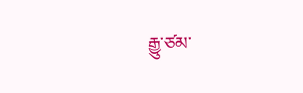རྒྱུ་ཙམ་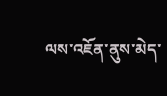ལས་འཇོན་ནུས་མེད་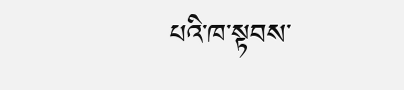པའི་ཁ་སྟབས་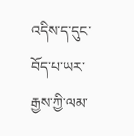འདིས་ད་དུང་བོད་པ་ཡར་རྒྱས་ཀྱི་ལམ་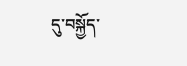དུ་བསྐྱོད་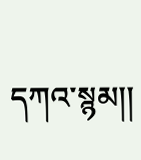དཀའ་སྙམ།།